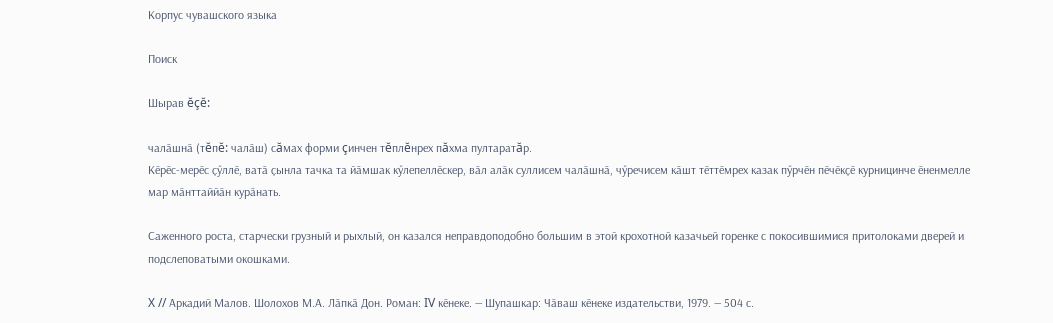Корпус чувашского языка

Поиск

Шырав ĕçĕ:

чалӑшнӑ (тĕпĕ: чалӑш) сăмах форми çинчен тĕплĕнрех пăхма пултаратăр.
Кӗрӗс-мерӗс ҫӳллӗ, ватӑ ҫынла тачка та йӑмшак кӳлепеллӗскер, вӑл алӑк суллисем чалӑшнӑ, чӳречисем кӑшт тӗттӗмрех казак пӳрчӗн пӗчӗкҫӗ курницинче ӗненмелле мар мӑнттаййӑн курӑнать.

Саженного роста, старчески грузный и рыхлый, он казался неправдоподобно большим в этой крохотной казачьей горенке с покосившимися притолоками дверей и подслеповатыми окошками.

X // Аркадий Малов. Шолохов М.А. Лӑпкӑ Дон. Роман: IV кӗнеке. — Шупашкар: Чӑваш кӗнеке издательстви, 1979. — 504 с.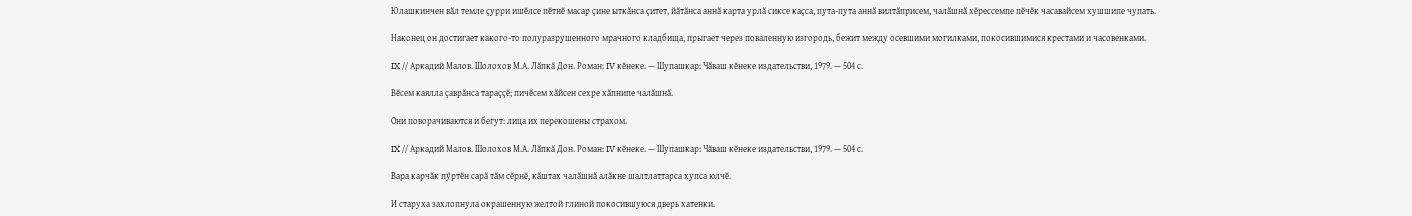Юлашкинчен вӑл темле ҫурри ишӗлсе пӗтнӗ масар ҫине ыткӑнса ҫитет, йӑтӑнса аннӑ карта урлӑ сиксе каҫса, пута-пута аннӑ вилтӑприсем, чалӑшнӑ хӗрессемпе пӗчӗк часавайсем хушшипе чупать.

Наконец он достигает какого-то полуразрушенного мрачного кладбища, прыгает через поваленную изгородь, бежит между осевшими могилками, покосившимися крестами и часовенками.

IX // Аркадий Малов. Шолохов М.А. Лӑпкӑ Дон. Роман: IV кӗнеке. — Шупашкар: Чӑваш кӗнеке издательстви, 1979. — 504 с.

Вӗсем каялла ҫаврӑнса тараҫҫӗ; пичӗсем хӑйсен сехре хӑпнипе чалӑшнӑ.

Они поворачиваются и бегут: лица их перекошены страхом.

IX // Аркадий Малов. Шолохов М.А. Лӑпкӑ Дон. Роман: IV кӗнеке. — Шупашкар: Чӑваш кӗнеке издательстви, 1979. — 504 с.

Вара карчӑк пӳртӗн сарӑ тӑм сӗрнӗ, кӑштах чалӑшнӑ алӑкне шалтлаттарса хупса юлчӗ.

И старуха захлопнула окрашенную желтой глиной покосившуюся дверь хатенки.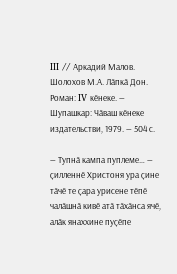III // Аркадий Малов. Шолохов М.А. Лӑпкӑ Дон. Роман: IV кӗнеке. — Шупашкар: Чӑваш кӗнеке издательстви, 1979. — 504 с.

— Тупнӑ кампа пуплеме… — ҫилленнӗ Христоня ура ҫине тӑчӗ те ҫара урисене тӗпӗ чалӑшнӑ кивӗ атӑ тӑхӑнса ячӗ, алӑк янаххине пуҫӗпе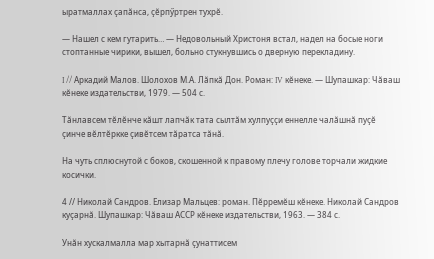ыратмаллах ҫапӑнса, ҫӗрпӳртрен тухрӗ.

— Нашел с кем гутарить… — Недовольный Христоня встал, надел на босые ноги стоптанные чирики, вышел, больно стукнувшись о дверную перекладину.

I // Аркадий Малов. Шолохов М.А. Лӑпкӑ Дон. Роман: IV кӗнеке. — Шупашкар: Чӑваш кӗнеке издательстви, 1979. — 504 с.

Тӑнлавсем тӗлӗнче кӑшт лапчӑк тата сылтӑм хулпуҫҫи еннелле чалӑшнӑ пуҫӗ ҫинче вӗлтӗркке ҫивӗтсем тӑратса тӑнӑ.

На чуть сплюснутой с боков, скошенной к правому плечу голове торчали жидкие косички.

4 // Николай Сандров. Елизар Мальцев: роман. Пӗрремӗш кӗнеке. Николай Сандров куҫарнӑ. Шупашкар: Чӑваш АССР кӗнеке издательстви, 1963. — 384 с.

Унӑн хускалмалла мар хытарнӑ ҫунаттисем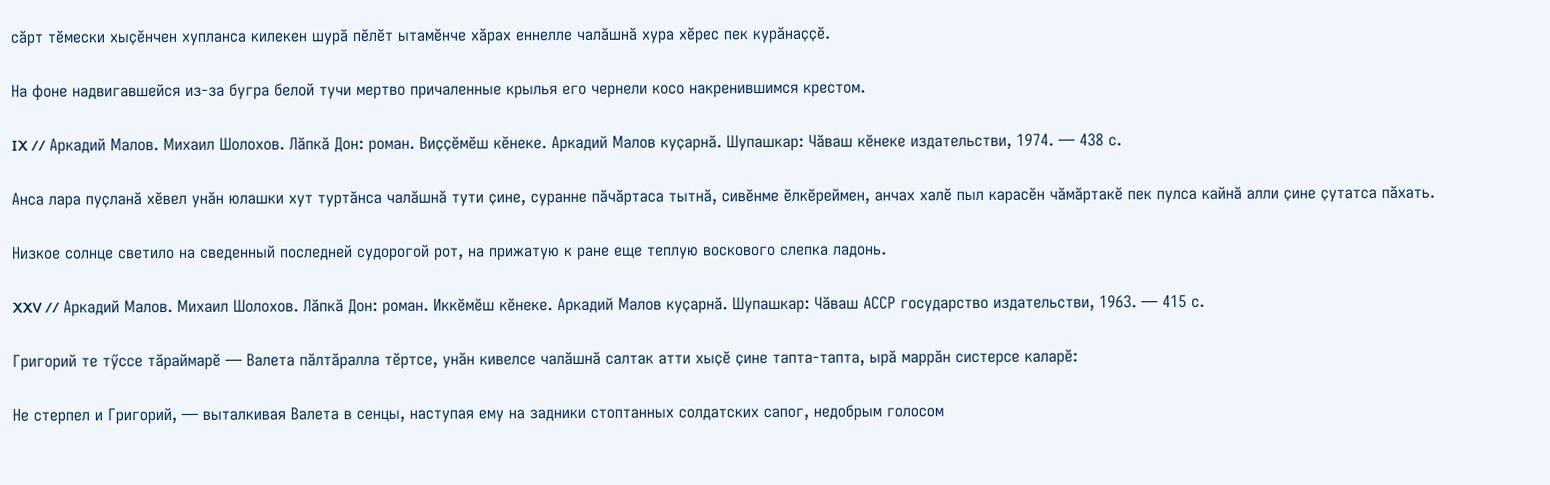сӑрт тӗмески хыҫӗнчен хупланса килекен шурӑ пӗлӗт ытамӗнче хӑрах еннелле чалӑшнӑ хура хӗрес пек курӑнаҫҫӗ.

На фоне надвигавшейся из-за бугра белой тучи мертво причаленные крылья его чернели косо накренившимся крестом.

IX // Аркадий Малов. Михаил Шолохов. Лӑпкӑ Дон: роман. Виҫҫӗмӗш кӗнеке. Аркадий Малов куҫарнӑ. Шупашкар: Чӑваш кӗнеке издательстви, 1974. — 438 с.

Анса лара пуҫланӑ хӗвел унӑн юлашки хут туртӑнса чалӑшнӑ тути ҫине, суранне пӑчӑртаса тытнӑ, сивӗнме ӗлкӗреймен, анчах халӗ пыл карасӗн чӑмӑртакӗ пек пулса кайнӑ алли ҫине ҫутатса пӑхать.

Низкое солнце светило на сведенный последней судорогой рот, на прижатую к ране еще теплую воскового слепка ладонь.

XXV // Аркадий Малов. Михаил Шолохов. Лӑпкӑ Дон: роман. Иккӗмӗш кӗнеке. Аркадий Малов куҫарнӑ. Шупашкар: Чӑваш АССР государство издательстви, 1963. — 415 с.

Григорий те тӳссе тӑраймарӗ — Валета пӑлтӑралла тӗртсе, унӑн кивелсе чалӑшнӑ салтак атти хыҫӗ ҫине тапта-тапта, ырӑ маррӑн систерсе каларӗ:

Не стерпел и Григорий, — выталкивая Валета в сенцы, наступая ему на задники стоптанных солдатских сапог, недобрым голосом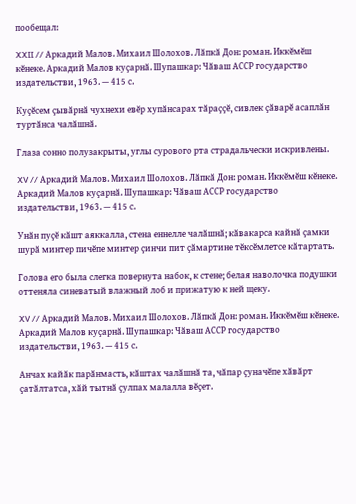пообещал:

XXII // Аркадий Малов. Михаил Шолохов. Лӑпкӑ Дон: роман. Иккӗмӗш кӗнеке. Аркадий Малов куҫарнӑ. Шупашкар: Чӑваш АССР государство издательстви, 1963. — 415 с.

Куҫӗсем ҫывӑрнӑ чухнехи евӗр хупӑнсарах тӑраҫҫӗ, сивлек ҫӑварӗ асаплӑн туртӑнса чалӑшнӑ.

Глаза сонно полузакрыты, углы сурового рта страдальчески искривлены.

XV // Аркадий Малов. Михаил Шолохов. Лӑпкӑ Дон: роман. Иккӗмӗш кӗнеке. Аркадий Малов куҫарнӑ. Шупашкар: Чӑваш АССР государство издательстви, 1963. — 415 с.

Унӑн пуҫӗ кӑшт аяккалла, стена еннелле чалӑшнӑ; кӑвакарса кайнӑ ҫамки шурӑ минтер пичӗпе минтер ҫинчи пит ҫӑмартине тӗксӗмлетсе кӑтартать.

Голова его была слегка повернута набок, к стене; белая наволочка подушки оттеняла синеватый влажный лоб и прижатую к ней щеку.

XV // Аркадий Малов. Михаил Шолохов. Лӑпкӑ Дон: роман. Иккӗмӗш кӗнеке. Аркадий Малов куҫарнӑ. Шупашкар: Чӑваш АССР государство издательстви, 1963. — 415 с.

Анчах кайӑк парӑнмасть, кӑштах чалӑшнӑ та, чӑпар ҫуначӗпе хӑвӑрт ҫатӑлтатса, хӑй тытнӑ ҫулпах малалла вӗҫет.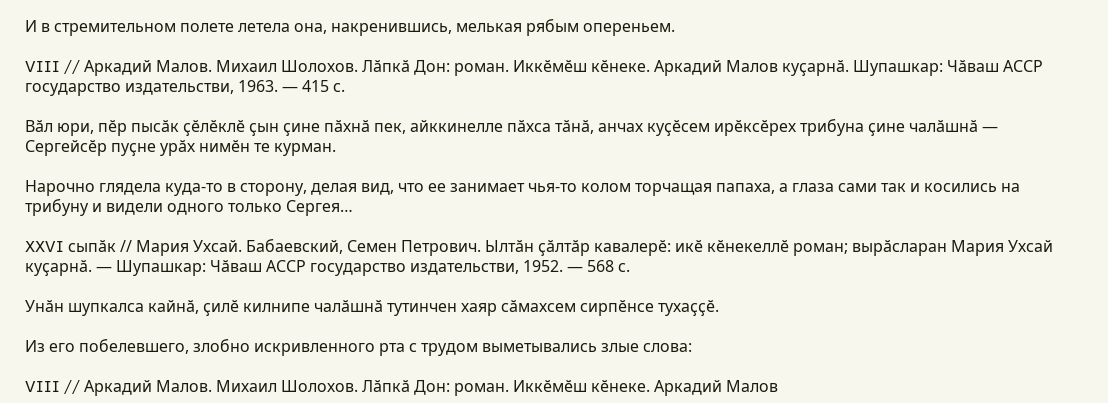И в стремительном полете летела она, накренившись, мелькая рябым опереньем.

VIII // Аркадий Малов. Михаил Шолохов. Лӑпкӑ Дон: роман. Иккӗмӗш кӗнеке. Аркадий Малов куҫарнӑ. Шупашкар: Чӑваш АССР государство издательстви, 1963. — 415 с.

Вӑл юри, пӗр пысӑк ҫӗлӗклӗ ҫын ҫине пӑхнӑ пек, айккинелле пӑхса тӑнӑ, анчах куҫӗсем ирӗксӗрех трибуна ҫине чалӑшнӑ — Сергейсӗр пуҫне урӑх нимӗн те курман.

Нарочно глядела куда-то в сторону, делая вид, что ее занимает чья-то колом торчащая папаха, а глаза сами так и косились на трибуну и видели одного только Сергея…

XXVI сыпӑк // Мария Ухсай. Бабаевский, Семен Петрович. Ылтӑн ҫӑлтӑр кавалерӗ: икӗ кӗнекеллӗ роман; вырӑсларан Мария Ухсай куҫарнӑ. — Шупашкар: Чӑваш АССР государство издательстви, 1952. — 568 с.

Унӑн шупкалса кайнӑ, ҫилӗ килнипе чалӑшнӑ тутинчен хаяр сӑмахсем сирпӗнсе тухаҫҫӗ.

Из его побелевшего, злобно искривленного рта с трудом выметывались злые слова:

VIII // Аркадий Малов. Михаил Шолохов. Лӑпкӑ Дон: роман. Иккӗмӗш кӗнеке. Аркадий Малов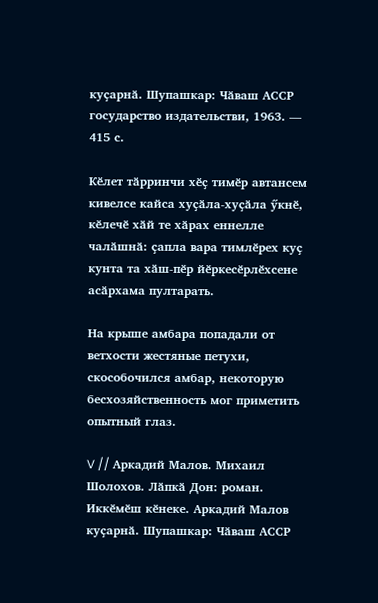куҫарнӑ. Шупашкар: Чӑваш АССР государство издательстви, 1963. — 415 с.

Кӗлет тӑрринчи хӗҫ тимӗр автансем кивелсе кайса хуҫӑла-хуҫӑла ӳкнӗ, кӗлечӗ хӑй те хӑрах еннелле чалӑшнӑ: ҫапла вара тимлӗрех куҫ кунта та хӑш-пӗр йӗркесӗрлӗхсене асӑрхама пултарать.

На крыше амбара попадали от ветхости жестяные петухи, скособочился амбар, некоторую бесхозяйственность мог приметить опытный глаз.

V // Аркадий Малов. Михаил Шолохов. Лӑпкӑ Дон: роман. Иккӗмӗш кӗнеке. Аркадий Малов куҫарнӑ. Шупашкар: Чӑваш АССР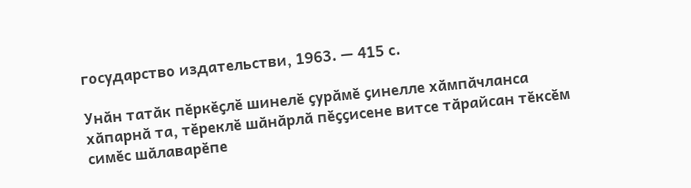государство издательстви, 1963. — 415 с.

Унӑн татӑк пӗркӗҫлӗ шинелӗ ҫурӑмӗ ҫинелле хӑмпӑчланса хӑпарнӑ та, тӗреклӗ шӑнӑрлӑ пӗҫҫисене витсе тӑрайсан тӗксӗм симӗс шӑлаварӗпе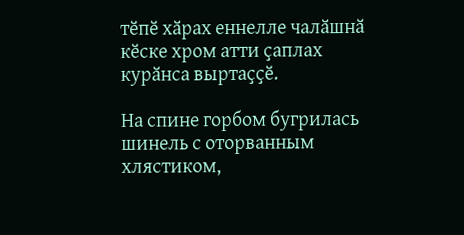тӗпӗ хӑрах еннелле чалӑшнӑ кӗске хром атти ҫаплах курӑнса выртаҫҫӗ.

На спине горбом бугрилась шинель с оторванным хлястиком,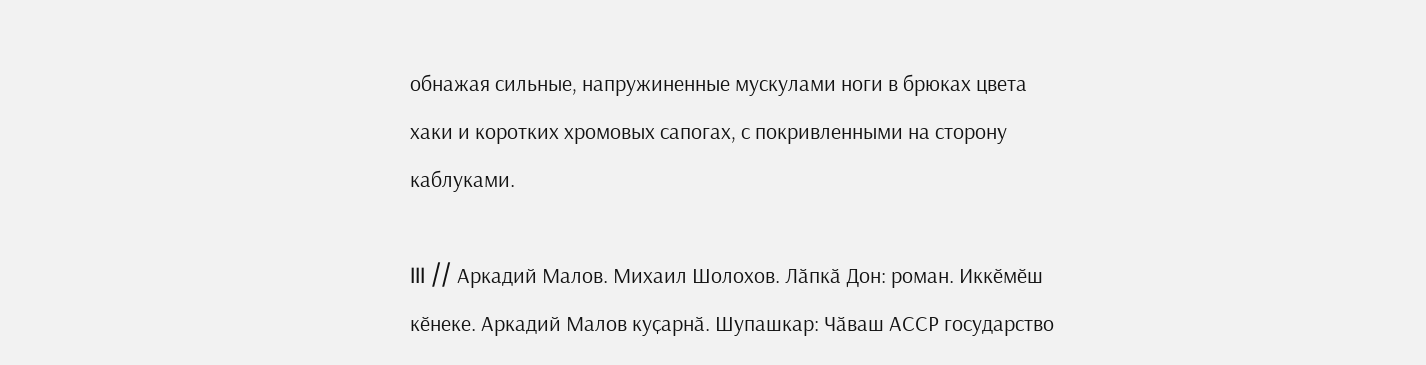обнажая сильные, напружиненные мускулами ноги в брюках цвета хаки и коротких хромовых сапогах, с покривленными на сторону каблуками.

III // Аркадий Малов. Михаил Шолохов. Лӑпкӑ Дон: роман. Иккӗмӗш кӗнеке. Аркадий Малов куҫарнӑ. Шупашкар: Чӑваш АССР государство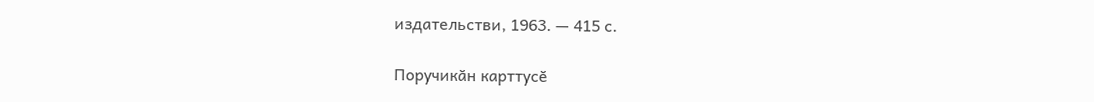издательстви, 1963. — 415 с.

Поручикӑн карттусӗ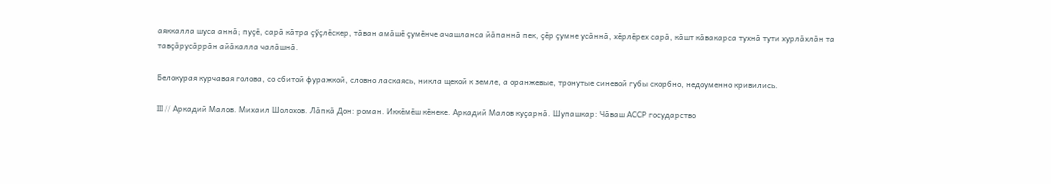аяккалла шуса аннӑ; пуҫӗ, сарӑ кӑтра ҫӳҫлӗскер, тӑван амӑшӗ ҫумӗнче ачашланса йӑпаннӑ пек, ҫӗр ҫумне усӑннӑ, хӗрлӗрех сарӑ, кӑшт кӑвакарса тухнӑ тути хурлӑхлӑн та тавҫӑрусӑррӑн айӑкалла чалӑшнӑ.

Белокурая курчавая голова, со сбитой фуражкой, словно ласкаясь, никла щекой к земле, а оранжевые, тронутые синевой губы скорбно, недоуменно кривились.

III // Аркадий Малов. Михаил Шолохов. Лӑпкӑ Дон: роман. Иккӗмӗш кӗнеке. Аркадий Малов куҫарнӑ. Шупашкар: Чӑваш АССР государство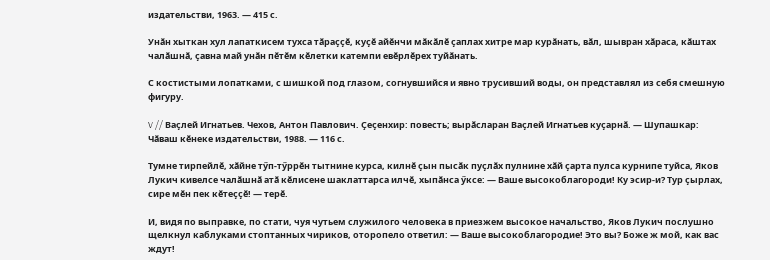издательстви, 1963. — 415 с.

Унӑн хыткан хул лапаткисем тухса тӑраҫҫӗ, куҫӗ айӗнчи мӑкӑлӗ ҫаплах хитре мар курӑнать, вӑл, шывран хӑраса, кӑштах чалӑшнӑ, ҫавна май унӑн пӗтӗм кӗлетки катемпи евӗрлӗрех туйӑнать.

С костистыми лопатками, с шишкой под глазом, согнувшийся и явно трусивший воды, он представлял из себя смешную фигуру.

V // Ваҫлей Игнатьев. Чехов, Антон Павлович. Ҫеҫенхир: повесть; вырӑсларан Ваҫлей Игнатьев куҫарнӑ. — Шупашкар: Чӑваш кӗнеке издательстви, 1988. — 116 с.

Тумне тирпейлӗ, хӑйне тӳп-тӳррӗн тытнине курса, килнӗ ҫын пысӑк пуҫлӑх пулнине хӑй ҫарта пулса курнипе туйса, Яков Лукич кивелсе чалӑшнӑ атӑ кӗлисене шаклаттарса илчӗ, хыпӑнса ӳксе: — Ваше высокоблагороди! Ку эсир-и? Тур ҫырлах, сире мӗн пек кӗтеҫҫӗ! — терӗ.

И, видя по выправке, по стати, чуя чутьем служилого человека в приезжем высокое начальство, Яков Лукич послушно щелкнул каблуками стоптанных чириков, оторопело ответил: — Ваше высокоблагородие! Это вы? Боже ж мой, как вас ждут!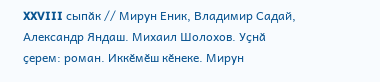XXVIII сыпӑк // Мирун Еник, Владимир Садай, Александр Яндаш. Михаил Шолохов. Уҫнӑ ҫерем: роман. Иккӗмӗш кӗнеке. Мирун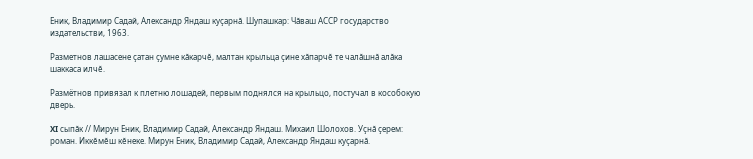Еник, Владимир Садай, Александр Яндаш куҫарнӑ. Шупашкар: Чӑваш АССР государство издательстви, 1963.

Разметнов лашасене ҫатан ҫумне кӑкарчӗ, малтан крыльца ҫине хӑпарчӗ те чалӑшнӑ алӑка шаккаса илчӗ.

Размётнов привязал к плетню лошадей, первым поднялся на крыльцо, постучал в кособокую дверь.

XI сыпӑк // Мирун Еник, Владимир Садай, Александр Яндаш. Михаил Шолохов. Уҫнӑ ҫерем: роман. Иккӗмӗш кӗнеке. Мирун Еник, Владимир Садай, Александр Яндаш куҫарнӑ.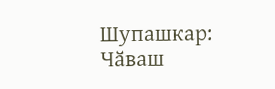Шупашкар: Чӑваш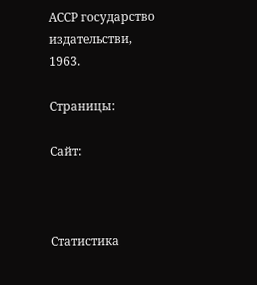АССР государство издательстви, 1963.

Страницы:

Сайт:



Статистика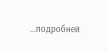...подробней